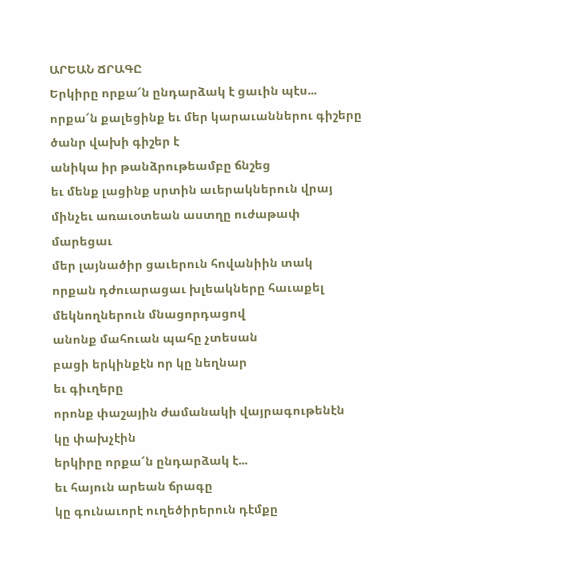ԱՐԵԱՆ ՃՐԱԳԸ
Երկիրը որքա՜ն ընդարձակ է ցաւին պէս...
որքա՜ն քալեցինք եւ մեր կարաւաններու գիշերը
ծանր վախի գիշեր է
անիկա իր թանձրութեամբը ճնշեց
եւ մենք լացինք սրտին աւերակներուն վրայ
մինչեւ առաւօտեան աստղը ուժաթափ
մարեցաւ
մեր լայնածիր ցաւերուն հովանիին տակ
որքան դժուարացաւ խլեակները հաւաքել
մեկնողներուն մնացորդացով
անոնք մահուան պահը չտեսան
բացի երկինքէն որ կը նեղնար
եւ գիւղերը
որոնք փաշային ժամանակի վայրագութենէն
կը փախչէին
երկիրը որքա՜ն ընդարձակ է...
եւ հայուն արեան ճրագը
կը գունաւորէ ուղեծիրերուն դէմքը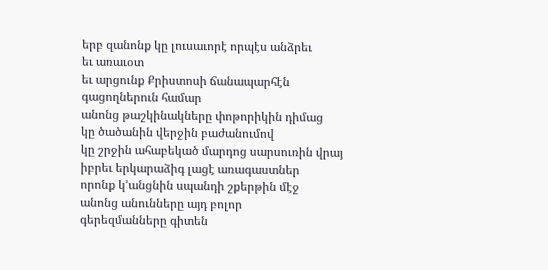երբ զանոնք կը լուսաւորէ որպէս անձրեւ
եւ առաւօտ
եւ արցունք Քրիստոսի ճանապարհէն
գացողներուն համար
անոնց թաշկինակները փոթորիկին դիմաց
կը ծածանին վերջին բաժանումով
կը շրջին ահաբեկած մարդոց սարսուռին վրայ
իբրեւ երկարաձիգ լացէ առագաստներ
որոնք կ’անցնին սպանդի շքերթին մէջ
անոնց անունները այդ բոլոր
գերեզմանները գիտեն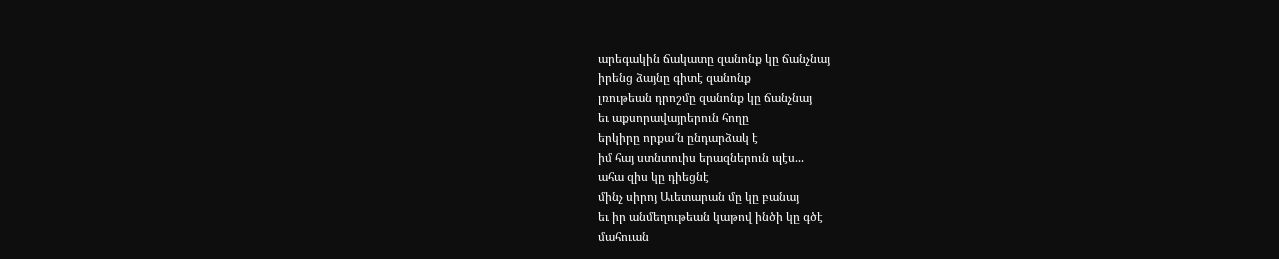արեգակին ճակատը զանոնք կը ճանչնայ
իրենց ձայնը գիտէ զանոնք
լռութեան դրոշմը զանոնք կը ճանչնայ
եւ աքսորավայրերուն հողը
երկիրը որքա՜ն ընդարձակ է
իմ հայ ստնտուիս երազներուն պէս...
ահա զիս կը դիեցնէ
մինչ սիրոյ Աւետարան մը կը բանայ
եւ իր անմեղութեան կաթով ինծի կը գծէ
մահուան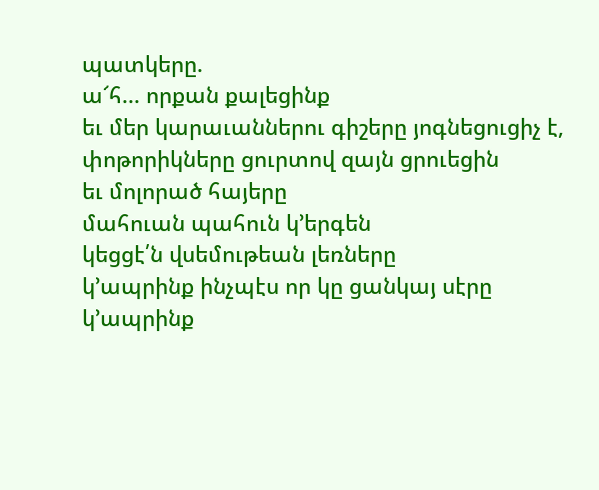պատկերը.
ա՜հ... որքան քալեցինք
եւ մեր կարաւաններու գիշերը յոգնեցուցիչ է,
փոթորիկները ցուրտով զայն ցրուեցին
եւ մոլորած հայերը
մահուան պահուն կ’երգեն
կեցցէ՛ն վսեմութեան լեռները
կ’ապրինք ինչպէս որ կը ցանկայ սէրը
կ’ապրինք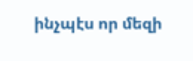ինչպէս որ մեզի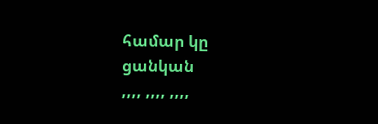համար կը ցանկան
,,,, ,,,, ,,,,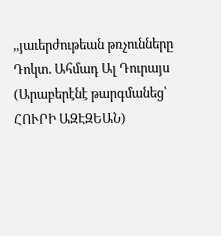,,յաւերժութեան թռչունները
Դոկտ. Ահմադ Ալ Դուրայս
(Արաբերէնէ թարգմանեց՝ ՀՈՒՐԻ ԱԶԷԶԵԱՆ)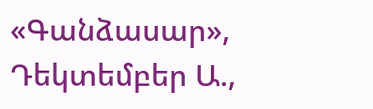«Գանձասար», Դեկտեմբեր Ա.,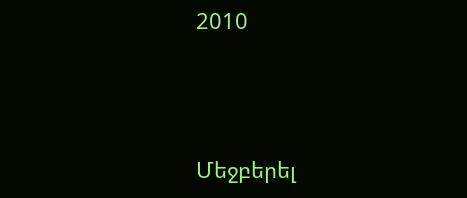2010



Մեջբերել